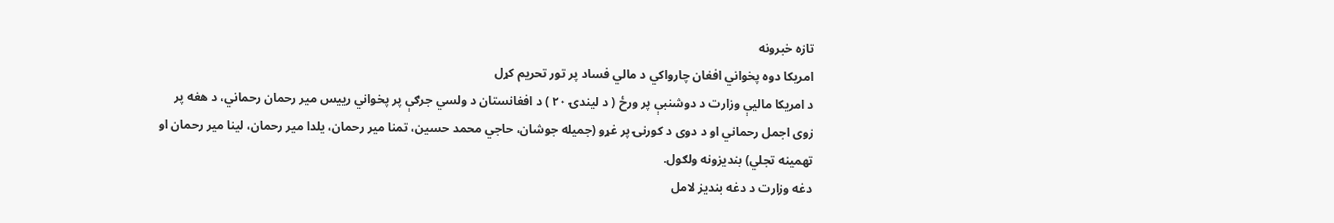تازه خبرونه
امریکا دوه پخواني افغان چارواکي د مالي فساد پر تور تحریم کړل
د امریکا مالیې وزارت د دوشنبې پر ورځ ( د لیندۍ ۲۰ ) د افغانستان د ولسي جرګې پر پخواني رییس میر رحمان رحماني، د هغه پر زوی اجمل رحماني او د دوی د کورنۍ پر غړو (جمیله جوشان، حاجي محمد حسین، تمنا میر رحمان، یلدا میر رحمان، لینا میر رحمان او تهمینه تجلي) بندیزونه ولګول.
دغه وزارت د دغه بندیز لامل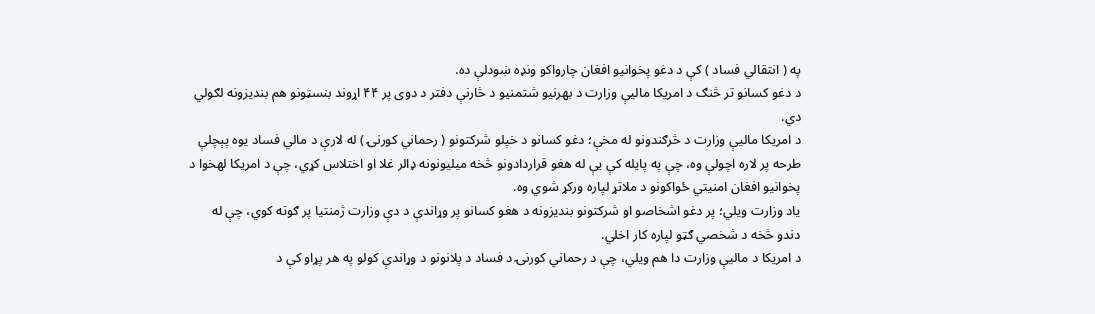په ( انتقالي فساد ) کې د دغو پخوانیو افغان چارواکو ونډه ښودلې ده.
د دغو کسانو تر څنګ د امریکا مالیې وزارت د بهرنیو شتمنیو د څارنې دفتر د دوی پر ۴۴ اړوند بنسټونو هم بندیزونه لګولي دي.
د امریکا مالیې وزارت د څرګندونو له مخې؛ دغو کسانو د خپلو شرکتونو ( رحماني کورنۍ ) له لارې د مالي فساد یوه پېچلې طرحه پر لاره اچولې وه، چې په پایله کې یې له هغو قراردادونو څخه میلیونونه ډالر غلا او اختلاس کړي، چې د امریکا لهخوا د پخوانيو افغان امنیتي ځواکونو د ملاتړ لپاره ورکړ شوي وه.
یاد وزارت ويلي؛ پر دغو اشخاصو او شرکتونو بندیزونه د هغو کسانو پر وړاندې د دې وزارت ژمنتیا پر ګوته کوي، چې له دندو څخه د شخصي ګټو لپاره کار اخلي.
د امریکا د مالیې وزارت دا هم ویلي، چې د رحماني کورنۍ د فساد د پلانونو د وړاندې کولو په هر پړاو کې د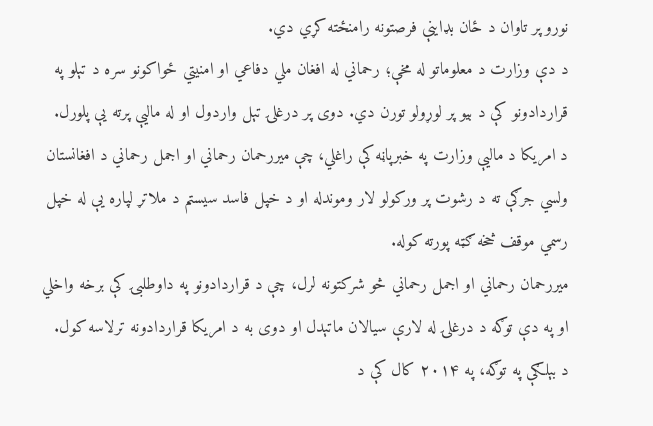نورو پر تاوان د ځان بډاینې فرصتونه رامنځته کړي دي.
د دې وزارت د معلوماتو له مخې؛ رحماني له افغان ملي دفاعي او امنیتي ځواکونو سره د تېلو په قراردادونو کې د بیو پر لوړولو تورن دي. دوی پر درغلۍ تېل واردول او له مالیې پرته یې پلورل.
د امریکا د مالیې وزارت په خبرپاڼه کې راغلي، چې میررحمان رحماني او اجمل رحماني د افغانستان ولسي جرګې ته د رشوت پر ورکولو لار وموندله او د خپل فاسد سیستم د ملاتړ لپاره یې له خپل رسمي موقف څخه ګټه پورته کوله.
میررحمان رحماني او اجمل رحماني څو شرکتونه لرل، چې د قراردادونو په داوطلبۍ کې برخه واخلي او په دې توګه د درغلۍ له لارې سیالان ماتېدل او دوی به د امریکا قراردادونه ترلاسه کول.
د بېلګې په توګه، په ۲۰۱۴ کال کې د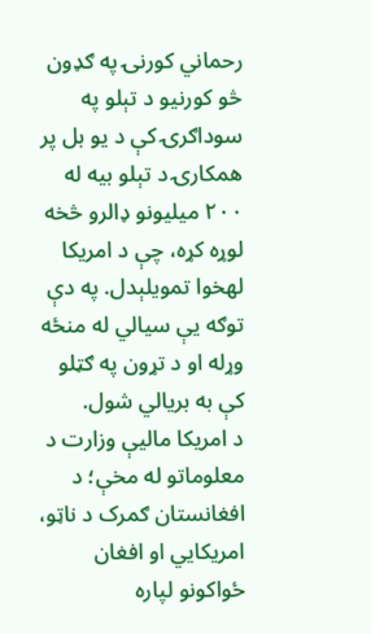رحماني کورنۍ په ګډون څو کورنيو د تېلو په سوداګرۍ کې د يو بل پر همکارۍ د تېلو بيه له ۲۰۰ ميليونو ډالرو څخه لوړه کړه، چې د امريکا لهخوا تمويلېدل. په دې توګه يې سيالي له منځه وړله او د تړون په ګټلو کې به بریالي شول.
د امريکا ماليې وزارت د معلوماتو له مخې؛ د افغانستان ګمرک د ناټو، امريکايي او افغان ځواکونو لپاره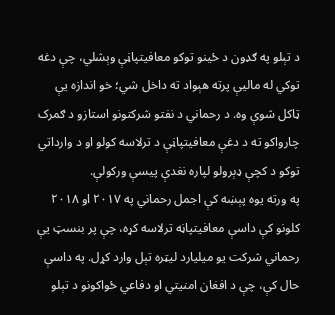د تېلو په ګډون د ځينو توکو معافيتپاڼې وېشلي، چې دغه توکي له ماليې پرته هېواد ته داخل شي؛ خو اندازه يې ټاکل شوې وه. د رحماني د نفتو شرکتونو استازو د ګمرک چارواکو ته د دغې معافیتپاڼې د ترلاسه کولو او د وارداتي توکو د کچې ډېرولو لپاره نغدې پیسې ورکولې.
په ورته یوه پېښه کې اجمل رحماني په ۲۰۱۷ او ۲۰۱۸ کلونو کې داسې معافیتپاڼه ترلاسه کړه، چې پر بنسټ یې رحماني شرکت یو میلیارد لیټره تېل وارد کړل. په داسې حال کې، چې د افغان امنیتي او دفاعي ځواکونو د تېلو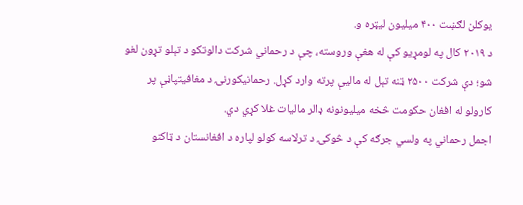یوکلن لګښت ۴۰۰ میلیون لیټره و.
د ۲۰۱۹ کال په لومړیو کې له هغې وروسته، چې د رحماني شرکت دالوتکو د تېلو تړون لغو شو؛ دې شرکت ۲۵۰۰ ټنه تېل له مالیې پرته وارد کړل. رحمانيکورنۍ د مغافیتپاڼې پر کارولو له افغان حکومت څخه میليونونه ډالر ماليات غلا کړي دي.
اجمل رحماني په ولسي جرګه کې د څوکۍ د ترلاسه کولو لپاره د افغانستان د ټاکنو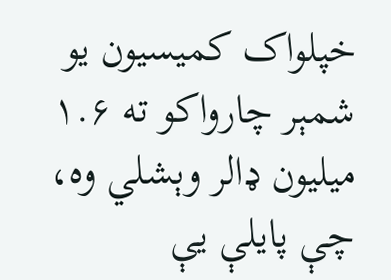خپلواک کمیسیون یو شمېر چارواکو ته ۱.۶ میلیون ډالر وېشلي وه، چې پایلې یې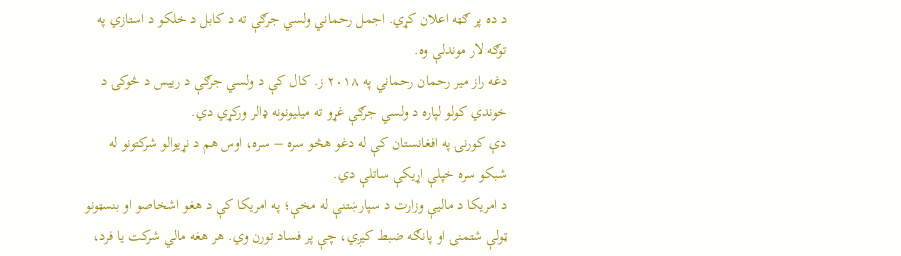د ده پر ګټه اعلان کړي. اجمل رحماني ولسي جرګې ته د کابل د خلکو د استازي په توګه لار موندلې وه.
دغه راز میر رحمان رحماني په ۲۰۱۸ ز. کال کې د ولسي جرګې د رییس د څوکۍ د خوندي کولو لپاره د ولسي جرګې غړو ته میلیونونه ډالر ورکړي دي.
دې کورنۍ په افغانستان کې له دغو هڅو سره – سره، اوس هم د نړیوالو شرکتونو له شبکو سره خپلې اړیکې ساتلې دي.
د امریکا د مالیې وزارت د سپارښتنې له مخې؛ په امریکا کې د هغو اشخاصو او بنسټونو ټولې شتمنۍ او پانګه ضبط کیږي، چې پر فساد تورن وي. هر هغه مالي شرکت یا فرد،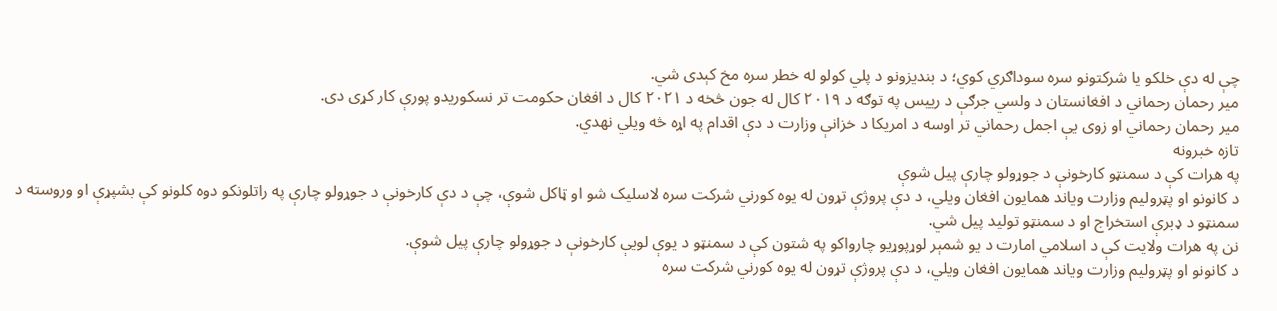چې له دې خلکو یا شرکتونو سره سوداګري کوي؛ د بندیزونو د پلي کولو له خطر سره مخ کېدی شي.
میر رحمان رحماني د افغانستان د ولسي جرګې د رییس په توګه د ۲۰۱۹ کال له جون څخه د ۲۰۲۱ کال د افغان حکومت تر نسکوریدو پورې کار کړی دی.
میر رحمان رحماني او زوی یې اجمل رحماني تر اوسه د امریکا د خزانې وزارت د دې اقدام په اړه څه ویلي نهدي.
تازه خبرونه
په هرات کې د سمنټو کارخونې د جوړولو چارې پیل شوې
د کانونو او پټرولیم وزارت ویاند همایون افغان ويلي، د دې پروژې تړون له یوه کورني شرکت سره لاسلیک شو او ټاکل شوې، چې د دې کارخونې د جوړولو چارې په راتلونکو دوه کلونو کې بشپړې او وروسته د سمنټو د ډبرې استخراج او د سمنټو تولید پیل شي.
نن په هرات ولایت کې د اسلامي امارت د یو شمېر لوړپوړیو چارواکو په شتون کې د سمنټو د یوې لویې کارخونې د جوړولو چارې پیل شوې.
د کانونو او پټرولیم وزارت ویاند همایون افغان ويلي، د دې پروژې تړون له یوه کورني شرکت سره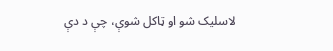لاسلیک شو او ټاکل شوې، چې د دې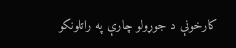کارخونې د جوړولو چارې په راتلونکو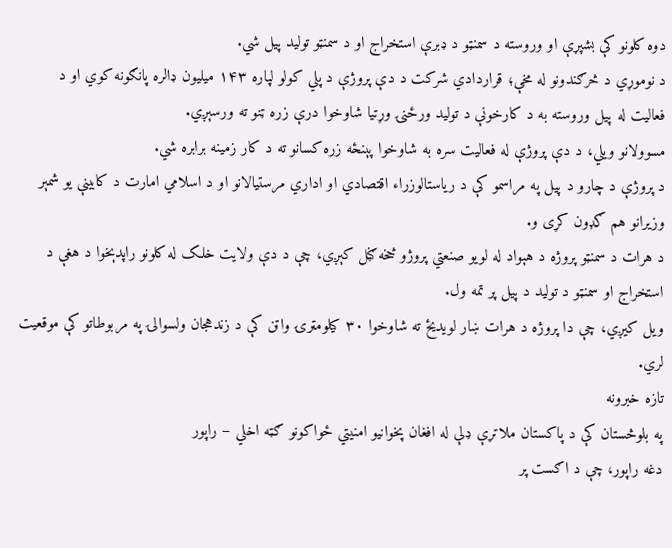دوه کلونو کې بشپړې او وروسته د سمنټو د ډبرې استخراج او د سمنټو تولید پیل شي.
د نوموړي د څرګندونو له مخې؛ قراردادي شرکت د دې پروژې د پلي کولو لپاره ۱۴۳ میلیون ډالره پانګونه کوي او د فعالیت له پیل وروسته به د کارخونې د تولید ورځنۍ وړتیا شاوخوا درې زره ټنو ته ورسېږي.
مسوولانو ويلي، د دې پروژې له فعالیت سره به شاوخوا پېنځه زره کسانو ته د کار زمینه برابره شي.
د پروژې د چارو د پیل په مراسمو کې د ریاستالوزراء اقتصادي او اداري مرستیالانو او د اسلامي امارت د کابینې یو شمېر وزیرانو هم ګډون کړی و.
د هرات د سمنټو پروژه د هېواد له لویو صنعتي پروژو څخه ګڼل کېږي، چې د دې ولایت خلک له کلونو راپدېخوا د هغې د استخراج او سمنټو د تولید د پیل پر تمه ول.
ویل کیږي، چې دا پروژه د هرات ښار لویدیځ ته شاوخوا ۳۰ کیلومټرۍ واټن کې د زندهجان ولسوالۍ په مربوطاتو کې موقعیت لري.
تازه خبرونه
په بلوڅستان کې د پاکستان ملاتړې ډلې له افغان پخوانیو امنیتي ځواکونو ګټه اخلي – راپور
دغه راپور، چې د اګست پر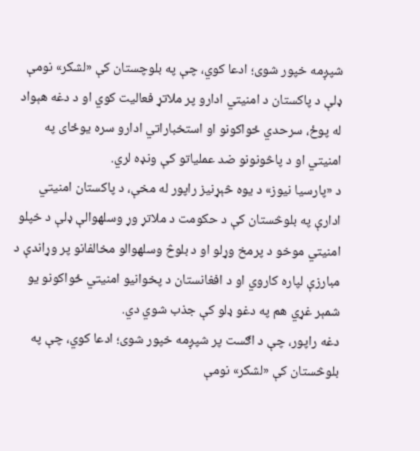شپږمه خپور شوی؛ ادعا کوي، چې په بلوچستان کې «لشکر» نومې ډلې د پاکستان د امنیتي ادارو پر ملاتړ فعالیت کوي او د دغه هېواد له پوځ، سرحدي ځواکونو او استخباراتي ادارو سره یوځای په امنیتي او د پاڅونونو ضد عملیاتو کې ونډه لري.
د «پارسیا نیوز» د یوه څېړنیز راپور له مخې، د پاکستان امنیتي ادارې په بلوڅستان کې د حکومت د ملاتړ وړ وسلهوالې ډلې د خپلو امنیتي موخو د پرمخ وړلو او د بلوڅ وسلهوالو مخالفانو پر وړاندې د مبارزې لپاره کاروي او د افغانستان د پخوانیو امنیتي ځواکونو یو شمېر غړي هم په دغو ډلو کې جذب شوي دي.
دغه راپور، چې د اګست پر شپږمه خپور شوی؛ ادعا کوي، چې په بلوڅستان کې «لشکر» نومې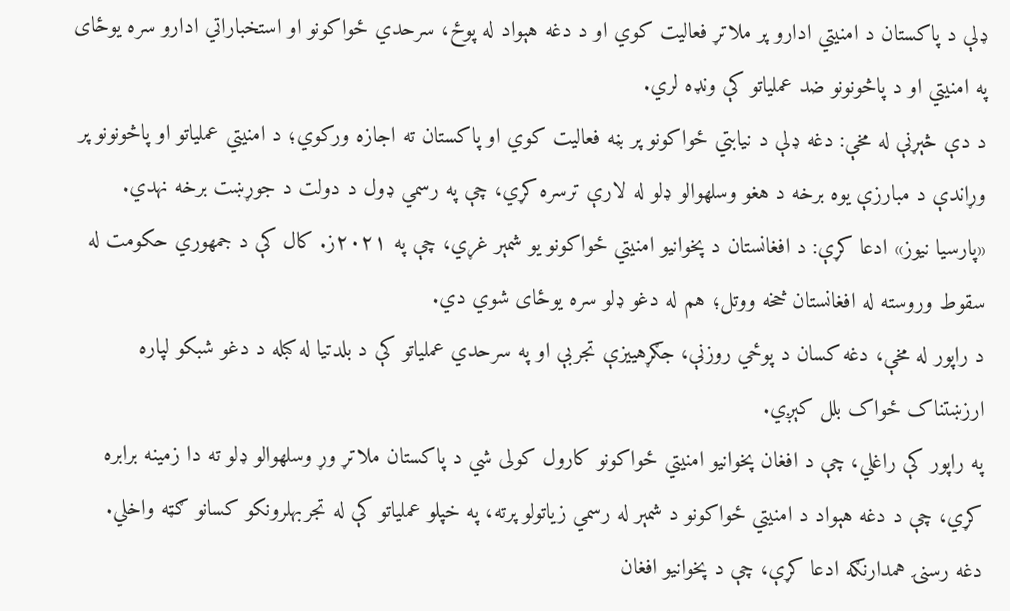ډلې د پاکستان د امنیتي ادارو پر ملاتړ فعالیت کوي او د دغه هېواد له پوځ، سرحدي ځواکونو او استخباراتي ادارو سره یوځای په امنیتي او د پاڅونونو ضد عملیاتو کې ونډه لري.
د دې څېړنې له مخې: دغه ډلې د نیابتي ځواکونو پر بڼه فعالیت کوي او پاکستان ته اجازه ورکوي؛ د امنیتي عملیاتو او پاڅونونو پر وړاندې د مبارزې یوه برخه د هغو وسلهوالو ډلو له لارې ترسره کړي، چې په رسمي ډول د دولت د جوړښت برخه نهدي.
«پارسیا نیوز» ادعا کړې: د افغانستان د پخوانیو امنیتي ځواکونو یو شمېر غړي، چې په ۲۰۲۱ز. کال کې د جمهوري حکومت له سقوط وروسته له افغانستان څخه ووتل؛ هم له دغو ډلو سره یوځای شوي دي.
د راپور له مخې، دغه کسان د پوځي روزنې، جګړهییزې تجربې او په سرحدي عملیاتو کې د بلدتیا له کبله د دغو شبکو لپاره ارزښتناک ځواک بلل کېږي.
په راپور کې راغلي، چې د افغان پخوانیو امنیتي ځواکونو کارول کولی شي د پاکستان ملاتړ وړ وسلهوالو ډلو ته دا زمینه برابره کړي، چې د دغه هېواد د امنیتي ځواکونو د شمېر له رسمي زیاتولو پرته، په خپلو عملیاتو کې له تجربهلرونکو کسانو ګټه واخلي.
دغه رسنۍ همدارنګه ادعا کړې، چې د پخوانیو افغان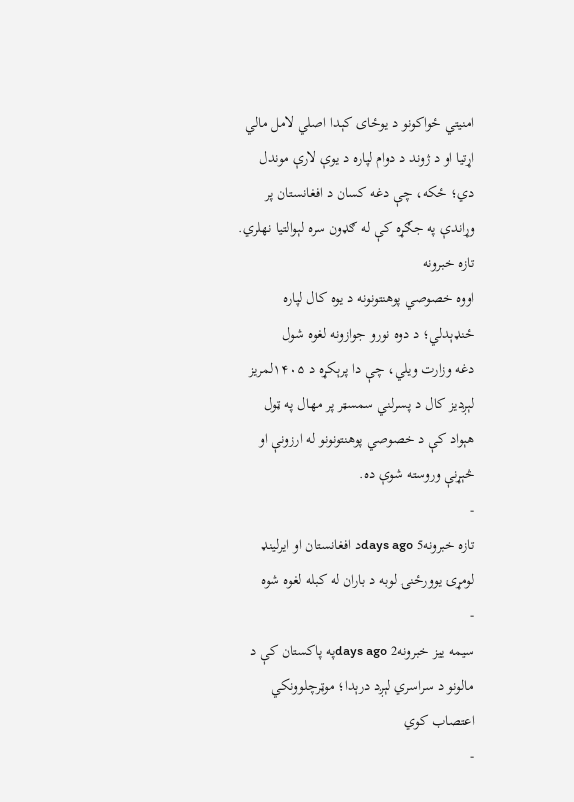امنیتي ځواکونو د یوځای کېدا اصلي لامل مالي اړتیا او د ژوند د دوام لپاره د یوې لارې موندل دي؛ ځکه، چې دغه کسان د افغانستان پر وړاندې په جګړه کې له ګډون سره لېوالتیا نهلري.
تازه خبرونه
اووه خصوصي پوهنتونونه د یوه کال لپاره ځنډېدلي؛ د دوه نورو جوازونه لغوه شول
دغه وزارت ویلي، چې دا پرېکړه د ۱۴۰۵لمریز لېږدیز کال د پسرلني سمسټر پر مهال په ټول هېواد کې د خصوصي پوهنتونونو له ارزونې او څېړنې وروسته شوې ده.
-
تازه خبرونه5 days agoد افغانستان او ایرلینډ لومړۍ یوورځنۍ لوبه د باران له کبله لغوه شوه
-
سیمه ییز خبرونه2 days agoپه پاکستان کې د مالونو د سراسري لېږد درېدا؛ موټرچلوونکي اعتصاب کوي
-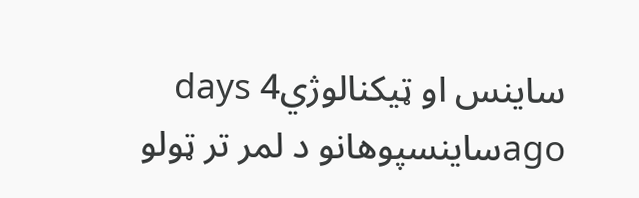ساینس او ټیکنالوژي4 days agoساینسپوهانو د لمر تر ټولو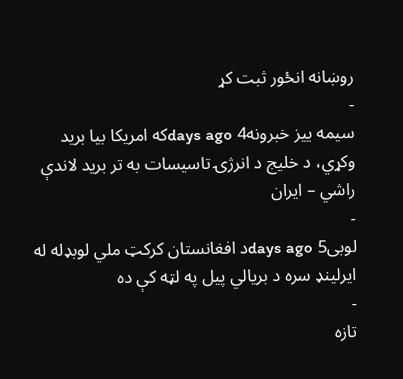روښانه انځور ثبت کړ
-
سیمه ییز خبرونه4 days agoکه امریکا بیا برید وکړي، د خلیج د انرژۍ تاسیسات به تر برید لاندې راشي – ایران
-
لوبی5 days agoد افغانستان کرکټ ملي لوبډله له ایرلینډ سره د بریالي پیل په لټه کې ده
-
تازه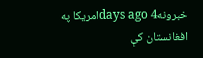خبرونه4 days agoامریکا په افغانستان کې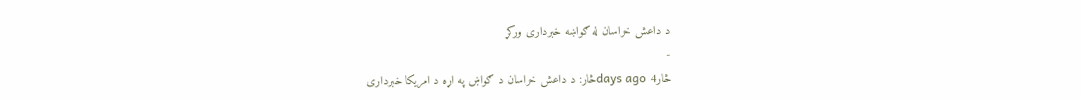د داعش خراسان له ګواښه خبرداری ورکړ
-
څار4 days agoڅار: د داعش خراسان د ګواښ په اړه د امریکا خبرداری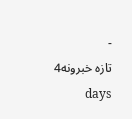-
تازه خبرونه4 days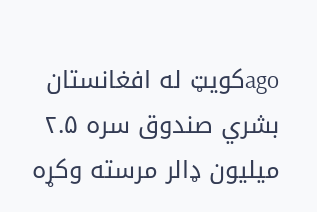agoکویټ له افغانستان بشري صندوق سره ۲.۵ میلیون ډالر مرسته وکړه